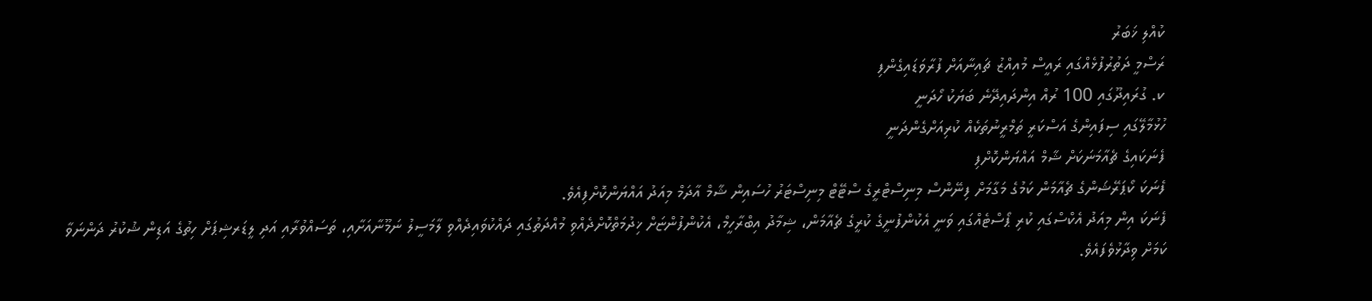ކުއްލި ޚަބަރު
ރަސްމީ ދަތުރުފުޅެއްގައި ރައީސް މުއިއްޒު ޗައިނާއަށް ފުރާވަޑައިގެންފި
ކ. ގުރައިދޫގައި 100 ރުއް އިންދައިދޭނެ ބަޔަކު ހޯދަނީ
ހުޅުމާލޭގައި ސިފައިންގެ އަސްކަރީ ތަމްރީނުތަކެއް ކުރިއަށްގެންދަނީ
ފެނަކައިގެ ޗެއާމަނަކަށް ޝާމް އައްޔަންކޮށްފި
ފެނަކަ ކޯޕަރޭޝަންގެ ޗެއާމަން ކަމުގެ މަގާމަށް ފިނޭންސް މިނިސްޓްރީގެ ސްޓޭޓް މިނިސްޓަރު ހުސައިން ޝާމް އާދަމް މިއަދު އައްޔަންކޮށްފިއެވެ.
ފެނަކަ އިން މިއަދު އެކްސްގައި ކުރި ޕޯސްޓެއްގައި ވަނީ އެކުންފުނީގެ ކުރީގެ ޗެއާމަން، ޝިމާދު އިބްރާހީމް، އެކުންފުންޏަށް ޚިދުމަތްކޮށްދެއްވި މުއްދަތުގައި ދައްކުވައިދެއްވި ލާމަސީލު ނަމޫނާއަށާއި، ތަސައްވުރާއި އަދި ލީޑަރޝިޕަށް ހިތުގެ އަޑިން ޝުކުރު ދަންނަވާ ކަމަށް ވިދާޅުވެފައެވެ.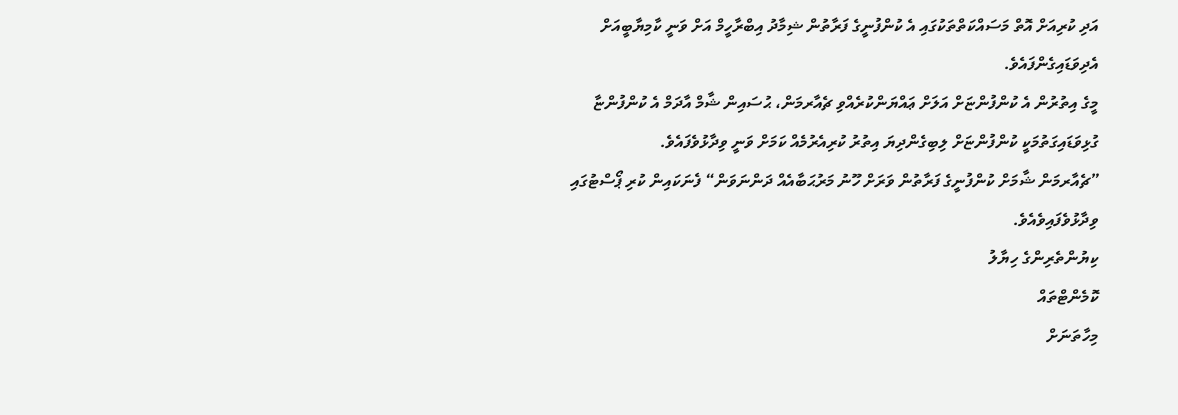އަދި ކުރިއަށް އޮތް މަސައްކަތްތަކުގައި އެ ކުންފުނީގެ ފަރާތުން ޝިމާދު އިބްރާހީމް އަށް ވަނީ ކާމިޔާބީއަށް އެދިވަޑައިގެންފައެވެ.
މީގެ އިތުރުން އެ ކުންފުންޏަށް އަލަށް ޢައްޔަންކުރެއްވި ޗެއާރމަން، ޙުސައިން ޝާމް އާދަމް އެ ކުންފުންޏާ ގުޅިވަޑައިގަތުމަކީ ކުންފުންޏަށް ލިބިގެންދިޔަ އިތުރު ކުރިއެރުމެއް ކަމަށް ވަނީ ވިދާޅުވެފައެވެ.
”ޗެއާރމަން ޝާމަށް ކުންފުނީގެ ފަރާތުން ވަރަށް ހޫނު މަރުޙަބާއެއް ދަންނަވަން“ ފެނަކައިން ކުރި ޕޯސްޓުގައި ވިދާޅުވެފައިވެއެވެ.
ކިޔުންތެރިންގެ ހިޔާލު
ކޮމެންޓްތައް
މިހާތަނަށް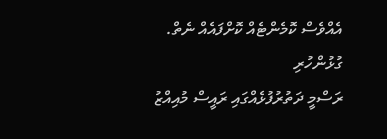އެއްވެސް ކޮމެންޓެއް ކޮށްފައެއް ނެތް.
ގުޅުންހުރި
ރަސްމީ ދަތުރުފުޅެއްގައި ރައީސް މުއިއްޒު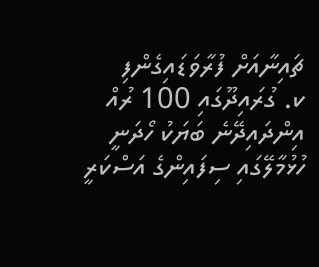ޗައިނާއަށް ފުރާވަޑައިގެންފި
ކ. ގުރައިދޫގައި 100 ރުއް އިންދައިދޭނެ ބަޔަކު ހޯދަނީ
ހުޅުމާލޭގައި ސިފައިންގެ އަސްކަރީ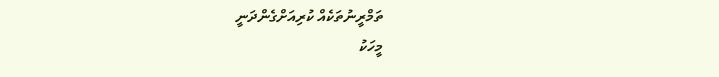ތަމްރީނުތަކެއް ކުރިއަށްގެންދަނީ
މީހަކު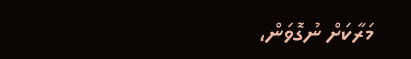މަރާކަށް ނުގޮވަން،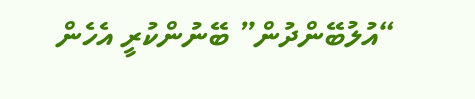“އުލުބޭންދުން” ބޭނުންކުރީ އެހެން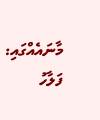މާނައެއްގައި: ފަލާހު